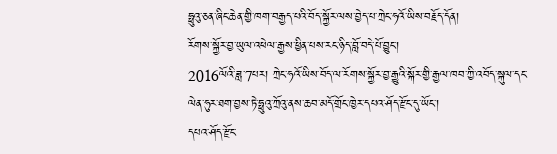ཧྥུའུ་ཅན་ཞིང་ཆེན་གྱི་ཁག་བརྒྱད་པའི་བོད་སྐྱོར་ལས་བྱེད་པ་ཀྲེང་ཧའོ་ཡིས་བརྗོད་དོན།
རོགས་སྐྱོར་བྱ་ཡུལ་འཕེལ་རྒྱས་ཕྱིན་པས་རང་ཉིད་བློ་བདེ་པོ་བྱུང་།
2016ལོའི་ཟླ་7པར། ཀྲེང་ཧའོ་ཡིས་བོད་ལ་རོགས་སྐྱོར་བྱ་རྒྱུའི་སྐོར་གྱི་རྒྱལ་ཁབ་ཀྱི་འབོད་སྐུལ་དང་ལེན་ཧུར་ཐག་བྱས་ཏེ་ཧྥུའུ་ཀྲོའུ་ནས་ཆབ་མདོ་གྲོང་ཁྱེར་དཔའ་ཤོད་རྫོང་དུ་ཡོང་།
དཔའ་ཤོད་རྫོང་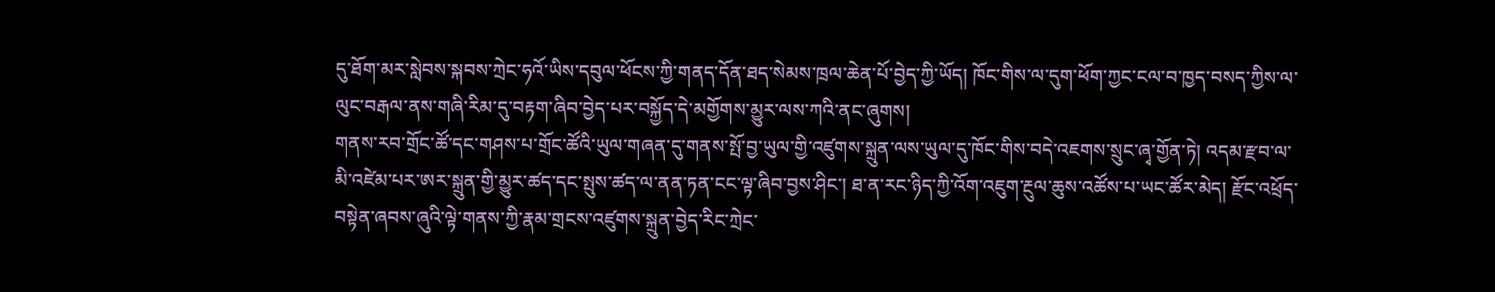དུ་ཐོག་མར་སླེབས་སྐབས་ཀྲེང་ཧའོ་ཡིས་དབུལ་ཕོངས་ཀྱི་གནད་དོན་ཐད་སེམས་ཁྲལ་ཆེན་པོ་བྱེད་ཀྱི་ཡོད། ཁོང་གིས་ལ་དུག་ཕོག་ཀྱང་ངལ་བ་ཁྱད་བསད་ཀྱིས་ལ་ལུང་བརྒལ་ནས་གཞི་རིམ་དུ་བརྟག་ཞིབ་བྱེད་པར་བསྐྱོད་དེ་མགྱོགས་མྱུར་ལས་ཀའི་ནང་ཞུགས།
གནས་རབ་གྲོང་ཚོ་དང་གཤས་པ་གྲོང་ཚོའི་ཡུལ་གཞན་དུ་གནས་སྤོ་བྱ་ཡུལ་གྱི་འཛུགས་སྐྲུན་ལས་ཡུལ་དུ་ཁོང་གིས་བདེ་འཇགས་སྲུང་ཞྭ་གྱོན་ཏེ། འདམ་རྫབ་ལ་མི་འཛེམ་པར་ཨར་སྐྲུན་གྱི་མྱུར་ཚད་དང་སྤུས་ཚད་ལ་ནན་ཏན་ངང་ལྟ་ཞིབ་བྱས་ཤིང་། ཐ་ན་རང་ཉིད་ཀྱི་འོག་འཇུག་རྔུལ་ཆུས་འཚོས་པ་ཡང་ཚོར་མེད། རྫོང་འཕྲོད་བསྟེན་ཞབས་ཞུའི་ལྟེ་གནས་ཀྱི་རྣམ་གྲངས་འཛུགས་སྐྲུན་བྱེད་རིང་ཀྲེང་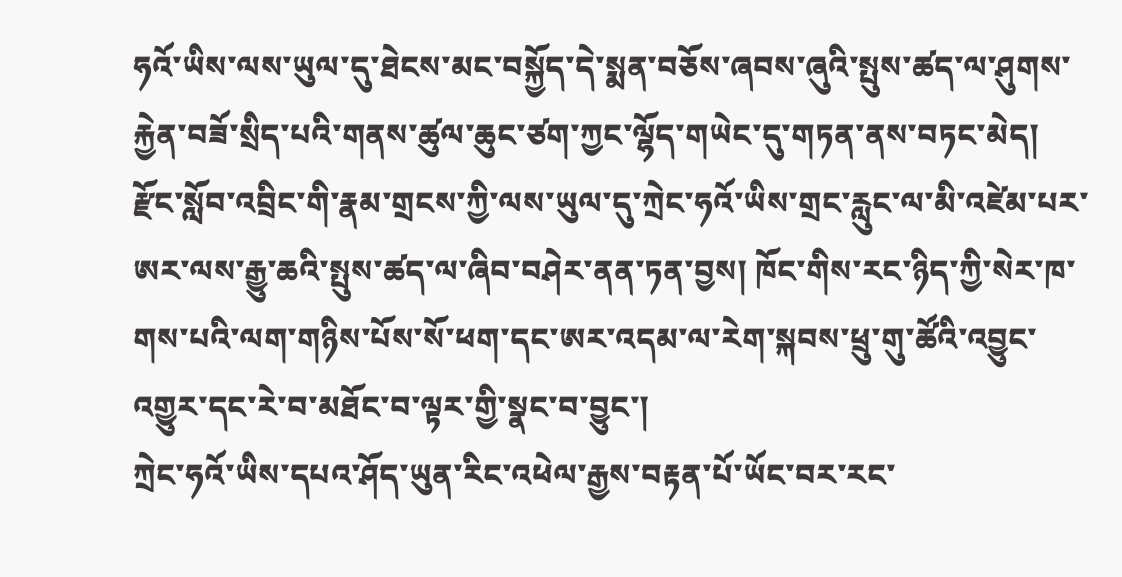ཧའོ་ཡིས་ལས་ཡུལ་དུ་ཐེངས་མང་བསྐྱོད་དེ་སྨན་བཅོས་ཞབས་ཞུའི་སྤུས་ཚད་ལ་ཤུགས་རྐྱེན་བཟོ་སྲིད་པའི་གནས་ཚུལ་ཆུང་ཙག་ཀྱང་ལྷོད་གཡེང་དུ་གཏན་ནས་བཏང་མེད།
རྫོང་སློབ་འབྲིང་གི་རྣམ་གྲངས་ཀྱི་ལས་ཡུལ་དུ་ཀྲེང་ཧའོ་ཡིས་གྲང་རླུང་ལ་མི་འཛེམ་པར་ཨར་ལས་རྒྱུ་ཆའི་སྤུས་ཚད་ལ་ཞིབ་བཤེར་ནན་ཏན་བྱས། ཁོང་གིས་རང་ཉིད་ཀྱི་སེར་ཁ་གས་པའི་ལག་གཉིས་པོས་སོ་ཕག་དང་ཨར་འདམ་ལ་རེག་སྐབས་ཕྲུ་གུ་ཚོའི་འབྱུང་འགྱུར་དང་རེ་བ་མཐོང་བ་ལྟར་གྱི་སྣང་བ་བྱུང་།
ཀྲེང་ཧའོ་ཡིས་དཔའ་ཤོད་ཡུན་རིང་འཕེལ་རྒྱས་བརྟན་པོ་ཡོང་བར་རང་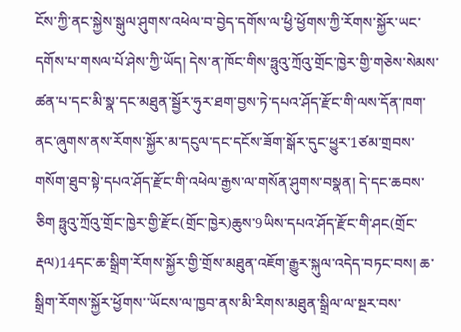ངོས་ཀྱི་ནང་སྐྱེས་སྒུལ་ཤུགས་འཕེལ་བ་བྱེད་དགོས་ལ་ཕྱི་ཕྱོགས་ཀྱི་རོགས་སྐྱོར་ཡང་དགོས་པ་གསལ་པོ་ཤེས་ཀྱི་ཡོད། དེས་ན་ཁོང་གིས་ཧྥུའུ་ཀྲོའུ་གྲོང་ཁྱེར་གྱི་གཅེས་སེམས་ཚན་པ་དང་མི་སྣ་དང་མཐུན་སྦྱོར་ཧུར་ཐག་བྱས་ཏེ་དཔའ་ཤོད་རྫོང་གི་ལས་དོན་ཁག་ནང་ཞུགས་ནས་རོགས་སྐྱོར་མ་དངུལ་དང་དངོས་ཟོག་སྒོར་དུང་ཕྱུར་1ཙམ་གྲབས་གསོག་ཐུབ་སྟེ་དཔའ་ཤོད་རྫོང་གི་འཕེལ་རྒྱས་ལ་གསོན་ཤུགས་བསྣན། དེ་དང་ཆབས་ཅིག ཧྥུའུ་ཀྲོའུ་གྲོང་ཁྱེར་གྱི་རྫོང(གྲོང་ཁྱེར)ཆུས་9ཡིས་དཔའ་ཤོད་རྫོང་གི་ཤང(གྲོང་རྡལ)14དང་ཆ་སྒྲིག་རོགས་སྐྱོར་གྱི་གྲོས་མཐུན་འཇོག་རྒྱུར་སྐུལ་འདེད་བཏང་བས། ཆ་སྒྲིག་རོགས་སྐྱོར་ཕྱོགས་་ཡོངས་ལ་ཁྱབ་ནས་མི་རིགས་མཐུན་སྒྲིལ་ལ་སྔར་བས་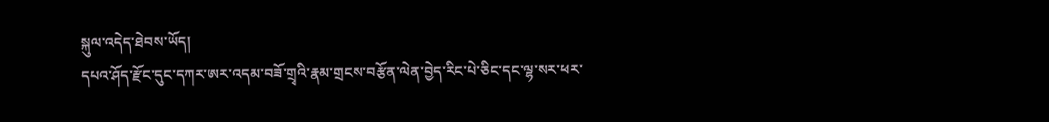སྐུལ་འདེད་ཐེབས་ཡོད།
དཔའ་ཤོད་རྫོང་དུང་དཀར་ཨར་འདམ་བཟོ་གྲྭའི་རྣམ་གྲངས་བརྩོན་ལེན་བྱེད་རིང་པེ་ཅིང་དང་ལྷ་སར་ཕར་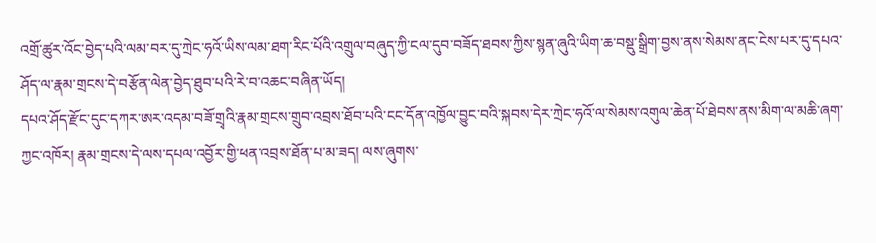འགྲོ་ཚུར་འོང་བྱེད་པའི་ལམ་བར་དུ་ཀྲེང་ཧའོ་ཡིས་ལམ་ཐག་རིང་པོའི་འགྲུལ་བཞུད་ཀྱི་ངལ་དུབ་བཟོད་ཐབས་ཀྱིས་སྙན་ཞུའི་ཡིག་ཆ་བསྡུ་སྒྲིག་བྱས་ནས་སེམས་ནང་ངེས་པར་དུ་དཔའ་ཤོད་ལ་རྣམ་གྲངས་དེ་བརྩོན་ལེན་བྱེད་ཐུབ་པའི་རེ་བ་འཆང་བཞིན་ཡོད།
དཔའ་ཤོད་རྫོང་དུང་དཀར་ཨར་འདམ་བཟོ་གྲྭའི་རྣམ་གྲངས་གྲུབ་འབྲས་ཐོབ་པའི་ངང་དོན་འཁྱོལ་བྱུང་བའི་སྐབས་དེར་ཀྲེང་ཧའོ་ལ་སེམས་འགུལ་ཆེན་པོ་ཐེབས་ནས་མིག་ལ་མཆི་ཞག་ཀྱང་འཁོར། རྣམ་གྲངས་དེ་ལས་དཔལ་འབྱོར་གྱི་ཕན་འབྲས་ཐོན་པ་མ་ཟད། ལས་ཞུགས་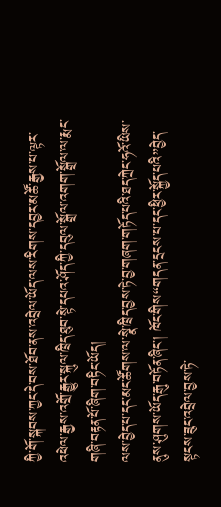ཀྱི་གོ་སྐབས་ཀྱང་དེ་བས་ཐོབ་ནས་འབྲེལ་ཡོད་ལས་རིགས་དབྱར་མཚོ་རྒྱས་པ་ལྟར་འཕེལ་རྒྱས་འགྲོ་རྒྱུར་སྐུལ་ཁྲིད་ཐུབ་སྟེ་དཔའ་ཤོད་ཀྱི་དབུལ་སྒྲོལ་འགག་སྒྲོལ་ལ་རྨང་གཞི་བརྟན་པོ་ཞིག་བཏིང་ཡོད།
ལས་བྱེད་པ་དང་མང་ཚོགས་ལ་སྣེ་ཁྲིད་བྱས་ཏེ་བྱ་གཞག་གཏོད་པའི་ཐད་ཀྲེང་ཧའོ་ཡིས་ནུས་ཤུགས་ཡོད་རྒུ་བཏོན་ཞིང་། ཁོང་གིས“གདན་དྲངས་པ་དང་ཕྱིར་སྐྱོད་པའི”བྱེད་སྟངས་ཟུང་འབྲེལ་བྱས་ཏེ་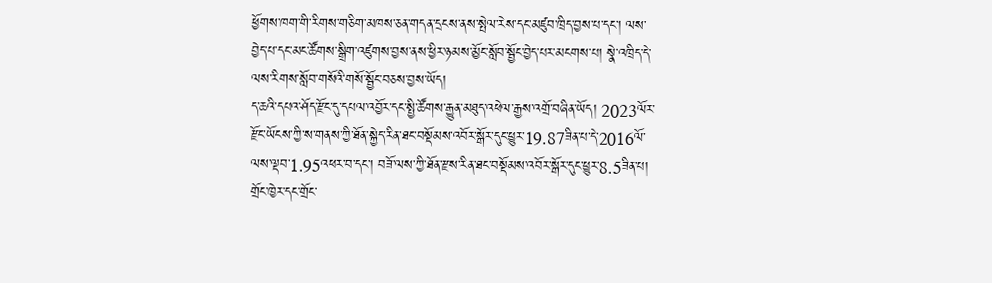ཕྱོགས་ཁག་གི་རིགས་གཅིག་མཁས་ཅན་གདན་དྲངས་ནས་སྤེལ་རེས་དང་མཛུབ་ཁྲིད་བྱས་པ་དང་། ལས་བྱེད་པ་དང་མང་ཚོགས་སྒྲིག་འཛུགས་བྱས་ནས་ཕྱིར་ཉམས་མྱོང་སློབ་སྦྱོང་བྱེད་པར་མངགས་པ། སྣེ་འཁྲིད་དེ་ལས་རིགས་སློབ་གསོའི་གསོ་སྦྱོང་བཅས་བྱས་ཡོད།
ད་ཆའི་དཔའ་ཤོད་རྫོང་དུ་དཔལ་འབྱོར་དང་སྤྱི་ཚོགས་རྒྱུན་མཐུད་འཕེལ་རྒྱས་འགྲོ་བཞིན་ཡོད། 2023ལོར་རྫོང་ཡོངས་ཀྱི་ས་གནས་ཀྱི་ཐོན་སྐྱེད་རིན་ཐང་བསྡོམས་འབོར་སྒོར་དུང་ཕྱུར་19.87ཟིན་པ་དེ་2016ལོ་ལས་ལྡབ་1.95འཕར་བ་དང་། བཟོ་ལས་ཀྱི་ཐོན་རྫས་རིན་ཐང་བསྡོམས་འབོར་སྒོར་དུང་ཕྱུར་8.5ཟིན་པ། གྲོང་ཁྱེར་དང་གྲོང་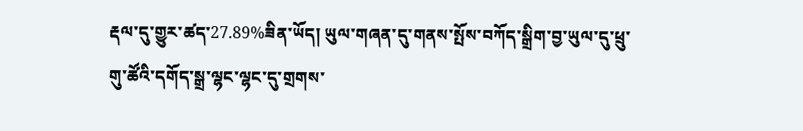རྡལ་དུ་གྱུར་ཚད་27.89%ཟིན་ཡོད། ཡུལ་གཞན་དུ་གནས་སྤོས་བཀོད་སྒྲིག་བྱ་ཡུལ་དུ་ཕྲུ་གུ་ཚོའི་དགོད་སྒྲ་ལྷང་ལྷང་དུ་གྲགས་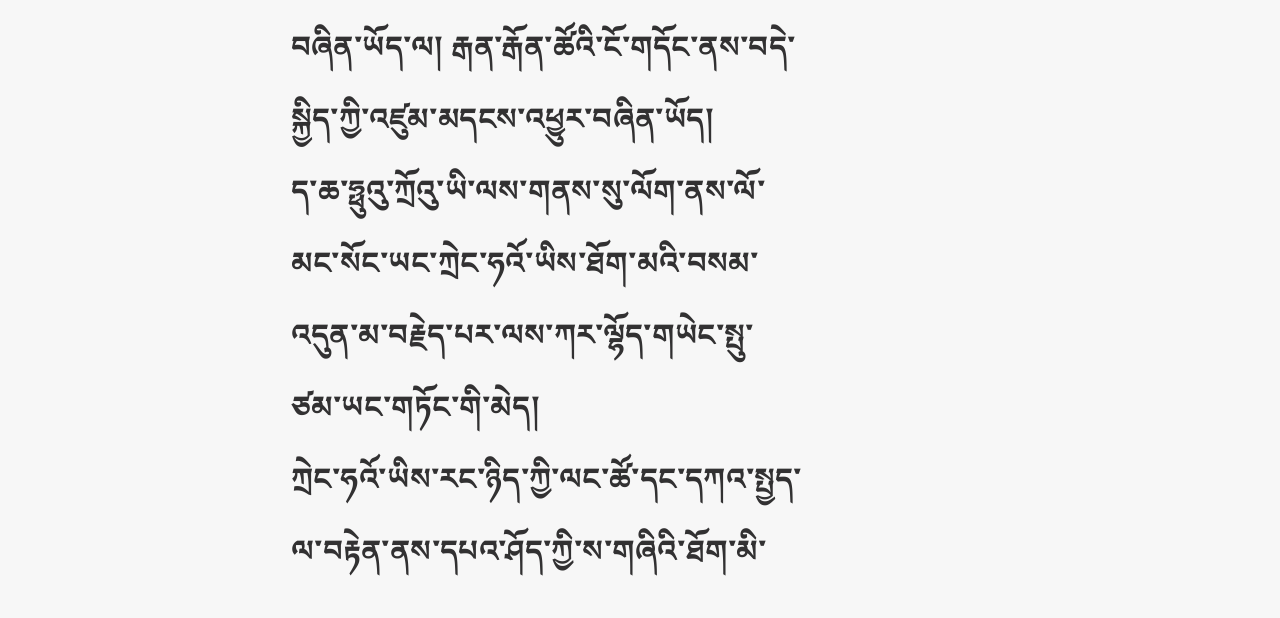བཞིན་ཡོད་ལ། རྒན་རྒོན་ཚོའི་ངོ་གདོང་ནས་བདེ་སྐྱིད་ཀྱི་འཛུམ་མདངས་འཕྱུར་བཞིན་ཡོད།
ད་ཆ་ཧྥུའུ་ཀྲོའུ་ཡི་ལས་གནས་སུ་ལོག་ནས་ལོ་མང་སོང་ཡང་ཀྲེང་ཧའོ་ཡིས་ཐོག་མའི་བསམ་འདུན་མ་བརྗེད་པར་ལས་ཀར་ལྷོད་གཡེང་སྤུ་ཙམ་ཡང་གཏོང་གི་མེད།
ཀྲེང་ཧའོ་ཡིས་རང་ཉིད་ཀྱི་ལང་ཚོ་དང་དཀའ་སྤྱད་ལ་བརྟེན་ནས་དཔའ་ཤོད་ཀྱི་ས་གཞིའི་ཐོག་མི་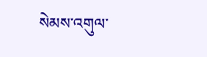སེམས་འགུལ་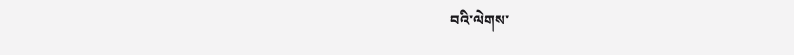བའི་ལེགས་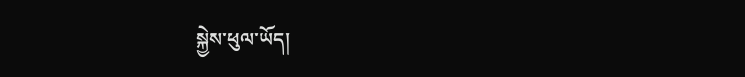སྐྱེས་ཕུལ་ཡོད།